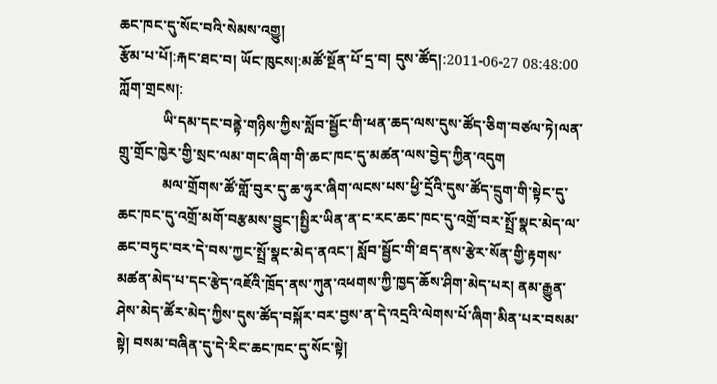ཆང་ཁང་དུ་སོང་བའི་སེམས་འགྱུ།
རྩོམ་པ་པོ།:རྐང་ཐང་བ། ཡོང་ཁུངས།:མཚོ་སྔོན་པོ་དྲ་བ། དུས་ཚོད།:2011-06-27 08:48:00 ཀློག་གྲངས།:
            ཡི་དམ་དང་བནྟེ་གཉིས་ཀྱིས་སློབ་སྦྱོང་གི་ཕན་ཆད་ལས་དུས་ཚོད་ཅིག་བཙལ་ཏེ།ལན་གྲུ་གྲོང་ཁྱེར་གྱི་སྲང་ལམ་གང་ཞིག་གི་ཆང་ཁང་དུ་མཚན་ལས་བྱེད་ཀྱིན་འདུག
            མལ་གྲོགས་ཚོ་གློ་བུར་དུ་ཆ་ཧུར་ཞིག་ལངས་པས་ཕྱི་དྲོའི་དུས་ཚོད་དྲུག་གི་སྟེང་དུ་ཆང་ཁང་དུ་འགྲོ་མགོ་བརྩམས་བྱུང་།སྤྱིར་ཡིན་ན་ང་རང་ཆང་ཁང་དུ་འགྲོ་བར་སྤྲོ་སྣང་མེད་ལ་ཆང་བཏུང་བར་དེ་བས་ཀྱང་སྤྲོ་སྣང་མེད་ནའང་། སློབ་སྦྱོང་གི་ཐད་ནས་རྩེར་སོན་གྱི་རྟགས་མཚན་མེད་པ་དང་རྩེད་འཇོའི་ཁྲོད་ནས་ཀུན་འཕགས་ཀྱི་ཁྱད་ཆོས་ཤིག་མེད་པར། ནམ་རྒྱུན་ཤེས་མེད་ཚོར་མེད་ཀྱིས་དུས་ཚོད་བསྐོར་བར་བྱས་ན་དེ་འདྲའི་ལེགས་པོ་ཞིག་མིན་པར་བསམ་སྟེ། བསམ་བཞིན་དུ་དེ་རིང་ཆང་ཁང་དུ་སོང་སྟེ།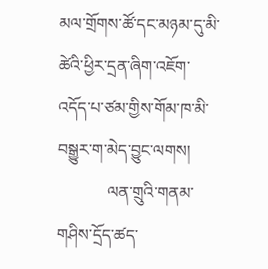མལ་གྲོགས་ཚོ་དང་མཉམ་དུ་མི་ཚེའི་ཕྱིར་དྲན་ཞིག་འཇོག་འདོད་པ་ཙམ་གྱིས་གོམ་ཁ་མི་བསྒྱུར་ག་མེད་བྱུང་ལགས།
            ལན་གྲུའི་གནམ་གཤིས་དྲོད་ཚད་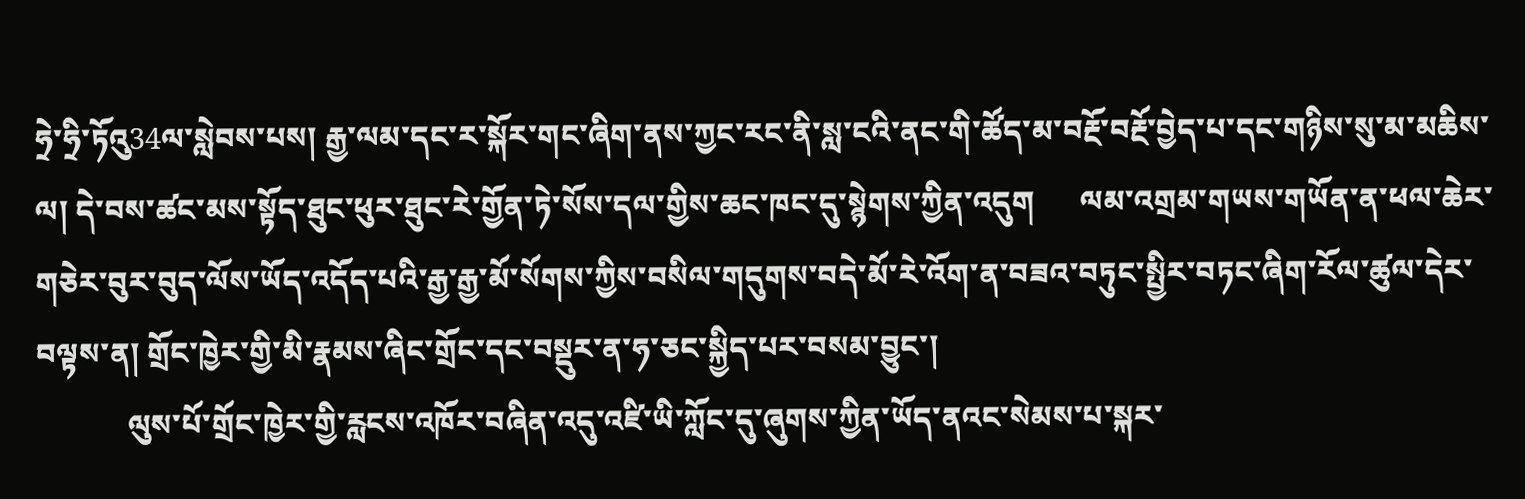ཧྲེ་ཧྲི་ཏོའུ34ལ་སླེབས་པས། རྒྱ་ལམ་དང་ར་སྐོར་གང་ཞིག་ནས་ཀྱང་རང་ནི་སླ་ངའི་ནང་གི་ཚོད་མ་བརྔོ་བརྔོ་བྱེད་པ་དང་གཉིས་སུ་མ་མཆིས་ལ། དེ་བས་ཚང་མས་སྟོད་ཐུང་ཕུར་ཐུང་རེ་གྱོན་ཏེ་སོས་དལ་གྱིས་ཆང་ཁང་དུ་སྙེགས་ཀྱིན་འདུག      ལམ་འགྲམ་གཡས་གཡོན་ན་ཕལ་ཆེར་གཅེར་བུར་བུད་ལོས་ཡོད་འདོད་པའི་རྒྱ་རྒྱ་མོ་སོགས་ཀྱིས་བསིལ་གདུགས་བདེ་མོ་རེ་འོག་ན་བཟའ་བཏུང་སྤྱིར་བཏང་ཞིག་རོལ་ཚུལ་དེར་བལྟས་ན། གྲོང་ཁྱེར་གྱི་མི་རྣམས་ཞིང་གྲོང་དང་བསྡུར་ན་ཧ་ཅང་སྐྱིད་པར་བསམ་བྱུང་།
            ལུས་པོ་གྲོང་ཁྱེར་གྱི་རླངས་འཁོར་བཞིན་འདུ་འཛི་ཡི་ཀློང་དུ་ཞུགས་ཀྱིན་ཡོད་ནའང་སེམས་པ་སྐར་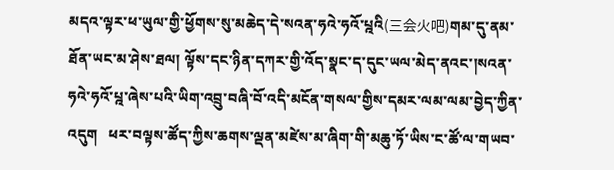མདའ་ལྟར་ཕ་ཡུལ་གྱི་ཕྱོགས་སུ་མཆེད་དེ་སའན་ཧའེ་ཧའོ་པྰའི(三会火吧)གམ་དུ་ནམ་ཐོན་ཡང་མ་ཤེས་ཐལ། ལྟོས་དང་ཉིན་དཀར་གྱི་འོད་སྣང་ད་དུང་ཡལ་མེད་ནའང་།སའན་ཧའེ་ཧའོ་པྰ་ཞེས་པའི་ཡིག་འབྲུ་བཞི་བོ་འདི་མངོན་གསལ་གྱིས་དམར་ལམ་ལམ་བྱེད་ཀྱིན་འདུག   ཕར་བལྟས་ཚོད་ཀྱིས་ཆགས་ལྡན་མཛེས་མ་ཞིག་གི་མཆུ་ཏོ་ཡིས་ང་ཚོ་ལ་གཡབ་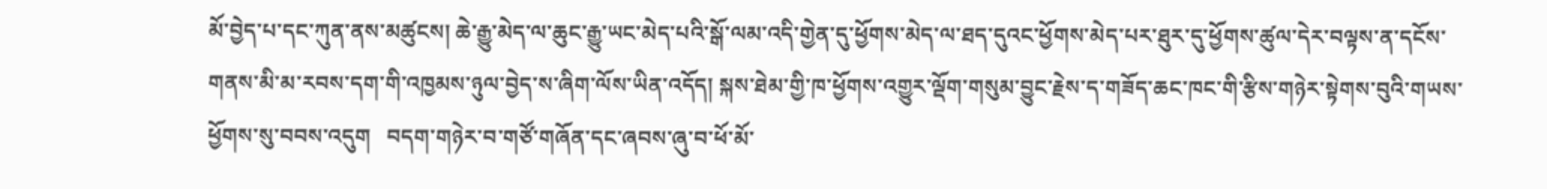མོ་བྱེད་པ་དང་ཀུན་ནས་མཚུངས། ཆེ་རྒྱུ་མེད་ལ་ཆུང་རྒྱུ་ཡང་མེད་པའི་སྒོ་ལམ་འདི་གྱེན་དུ་ཕྱོགས་མེད་ལ་ཐད་དུའང་ཕྱོགས་མེད་པར་ཐུར་དུ་ཕྱོགས་ཚུལ་དེར་བལྟས་ན་དངོས་གནས་མི་མ་རབས་དག་གི་འཁྱམས་ཉུལ་བྱེད་ས་ཞིག་ལོས་ཡིན་འདོད། སྐས་ཐེམ་གྱི་ཁ་ཕྱོགས་འགྱུར་ལྡོག་གསུམ་བྱུང་རྗེས་ད་གཟོད་ཆང་ཁང་གི་རྩིས་གཉེར་སྟེགས་བུའི་གཡས་ཕྱོགས་སུ་བབས་འདུག   བདག་གཉེར་བ་གཙོ་གཞོན་དང་ཞབས་ཞུ་བ་ཕོ་མོ་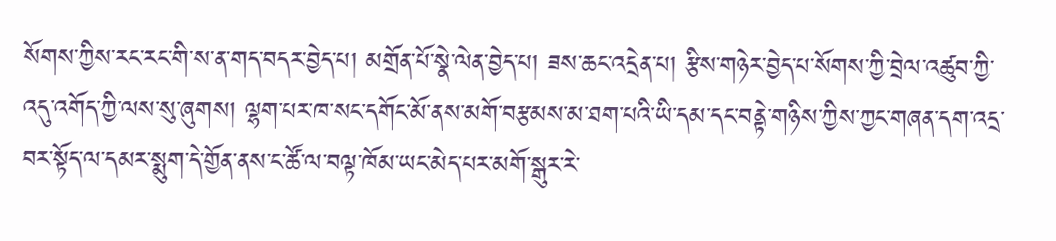སོགས་ཀྱིས་རང་རང་གི་ས་ན་གད་བདར་བྱེད་པ། མགྲོན་པོ་སྣེ་ལེན་བྱེད་པ། ཟས་ཆང་འདྲེན་པ། རྩིས་གཉེར་བྱེད་པ་སོགས་ཀྱི་བྲེལ་འཚུབ་ཀྱི་འདུ་འགོད་ཀྱི་ལས་སུ་ཞུགས། ལྷག་པར་ཁ་སང་དགོང་མོ་ནས་མགོ་བརྩམས་མ་ཐག་པའི་ཡི་དམ་དང་བནྟེ་གཉིས་ཀྱིས་ཀྱང་གཞན་དག་འདྲ་བར་སྟོད་ལ་དམར་སྨུག་དེ་གྱོན་ནས་ང་ཚོ་ལ་བལྟ་ཁོམ་ཡང་མེད་པར་མགོ་སྒུར་རེ་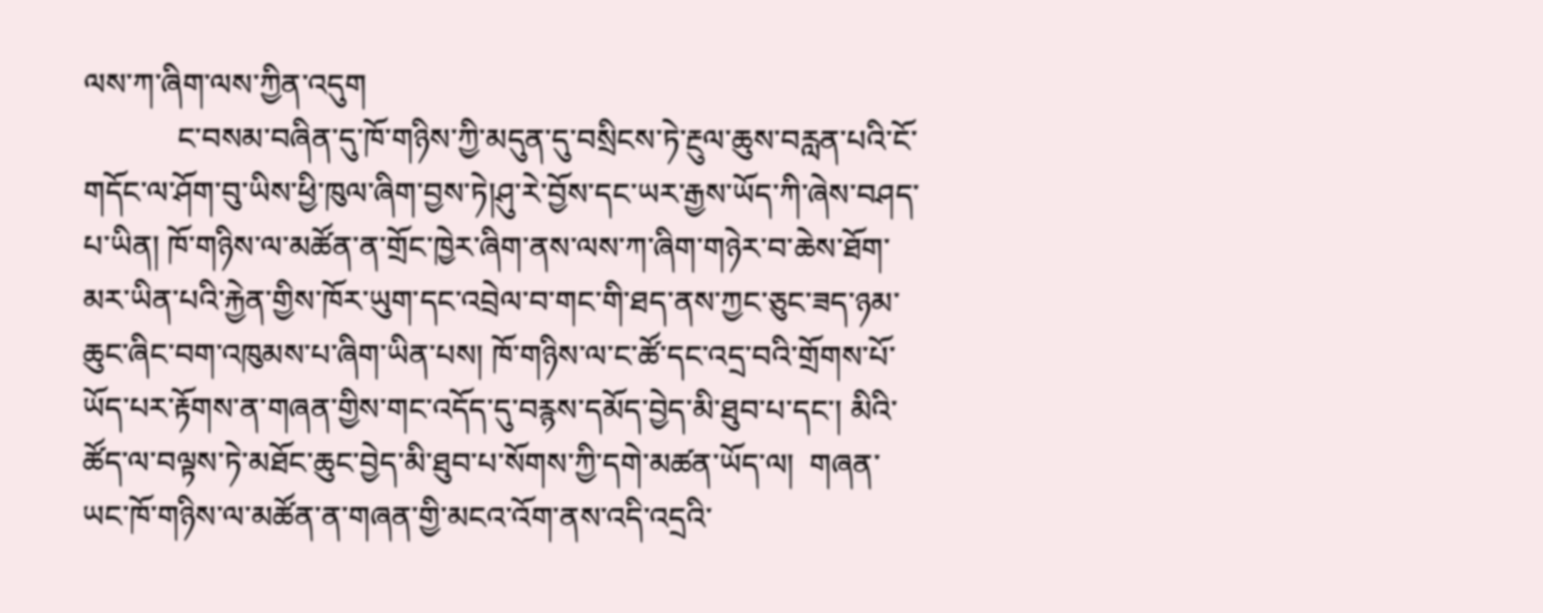ལས་ཀ་ཞིག་ལས་ཀྱིན་འདུག
            ང་བསམ་བཞིན་དུ་ཁོ་གཉིས་ཀྱི་མདུན་དུ་བསྲིངས་ཏེ་རྔུལ་ཆུས་བརླན་པའི་ངོ་གདོང་ལ་ཤོག་བུ་ཡིས་ཕྱི་ཁུལ་ཞིག་བྱས་ཏེ།ཤུ་རེ་བྱོས་དང་ཡར་རྒྱས་ཡོད་ཀི་ཞེས་བཤད་པ་ཡིན། ཁོ་གཉིས་ལ་མཚོན་ན་གྲོང་ཁྱེར་ཞིག་ནས་ལས་ཀ་ཞིག་གཉེར་བ་ཆེས་ཐོག་མར་ཡིན་པའི་རྐྱེན་གྱིས་ཁོར་ཡུག་དང་འབྲེལ་བ་གང་གི་ཐད་ནས་ཀྱང་ཅུང་ཟད་ཉམ་ཆུང་ཞིང་བག་འཁུམས་པ་ཞིག་ཡིན་པས། ཁོ་གཉིས་ལ་ང་ཚོ་དང་འདྲ་བའི་གྲོགས་པོ་ཡོད་པར་རྟོགས་ན་གཞན་གྱིས་གང་འདོད་དུ་བརྙས་དམོད་བྱེད་མི་ཐུབ་པ་དང་། མིའི་ཚོད་ལ་བལྟས་ཏེ་མཐོང་ཆུང་བྱེད་མི་ཐུབ་པ་སོགས་ཀྱི་དགེ་མཚན་ཡོད་ལ།  གཞན་ཡང་ཁོ་གཉིས་ལ་མཚོན་ན་གཞན་གྱི་མངའ་འོག་ནས་འདི་འདྲའི་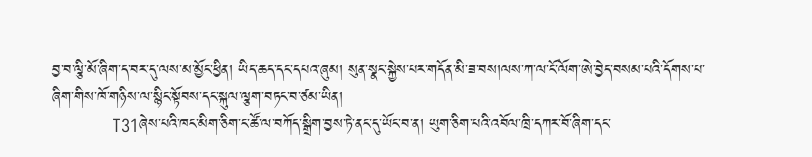བྱ་བ་ལྕི་མོ་ཞིག་ད་བར་དུ་ལས་མ་མྱོང་ཕྱིན། ཡིད་ཆད་དང་དཔའ་ཞུམ། སུན་སྣང་སྐྱེས་པར་གདོན་མི་ཟ་བས།ལས་ཀ་ལ་ངོ་ལོག་ཨེ་བྱེད་བསམ་པའི་དོགས་པ་ཞིག་གིས་ཁོ་གཉིས་ལ་སྙིང་སྟོབས་དང་སྐུལ་ལྕག་བཏང་བ་ཙམ་ཡིན།
            T31ཞེས་པའི་ཁང་མིག་ཅིག་ང་ཚོ་ལ་བཀོད་སྒྲིག་བྱས་ཏེ་ནང་དུ་ཡོང་བ་ན། ཡུག་ཅིག་པའི་འབོལ་ཁྲི་དཀར་བོ་ཞིག་དང་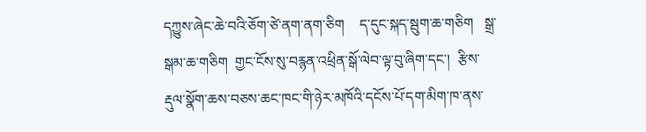དཀྱུས་ཞེང་ཆེ་བའི་ཅོག་ཙེ་ནག་ནག་ཅིག    ད་དུང་སྐད་སྦུག་ཆ་གཅིག   སྒྲ་སྒམ་ཆ་གཅིག  གྱང་ངོས་སུ་བརྙན་འཕྲིན་སྒོ་ལེབ་ལྟ་བུ་ཞིག་དང་།  རྩིས་རྡུལ་སྣོག་ཆས་བཅས་ཆང་ཁང་གི་ཉེར་མཁོའི་དངོས་པོ་དག་མིག་ཁ་ནས་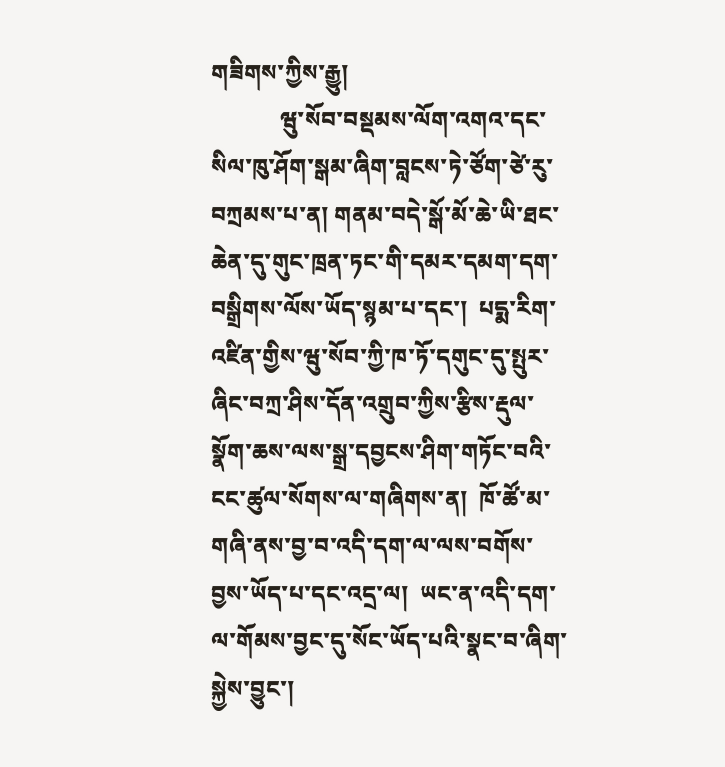གཟིགས་ཀྱིས་རྒྱུ།
            ཝུ་སོབ་བསྡམས་ལོག་འགའ་དང་སིལ་ཁུ་ཤོག་སྒམ་ཞིག་བླངས་ཏེ་ཙོག་ཙེ་རུ་བཀྲམས་པ་ན། གནམ་བདེ་སྒོ་མོ་ཆེ་ཡི་ཐང་ཆེན་དུ་གུང་ཁྲན་ཏང་གི་དམར་དམག་དག་བསྒྲིགས་ལོས་ཡོད་སྙམ་པ་དང་།  པདྨ་རིག་འཛིན་གྱིས་ཝུ་སོབ་ཀྱི་ཁ་ཏོ་དགུང་དུ་སྤུར་ཞིང་བཀྲ་ཤིས་དོན་འགྲུབ་ཀྱིས་རྩིས་རྡུལ་སྣོག་ཆས་ལས་སྒྲ་དབྱངས་ཤིག་གཏོང་བའི་ངང་ཚུལ་སོགས་ལ་གཞིགས་ན།  ཁོ་ཚོ་མ་གཞི་ནས་བྱ་བ་འདི་དག་ལ་ལས་བགོས་བྱས་ཡོད་པ་དང་འདྲ་ལ།  ཡང་ན་འདི་དག་ལ་གོམས་བྱང་དུ་སོང་ཡོད་པའི་སྣང་བ་ཞིག་སྐྱེས་བྱུང་།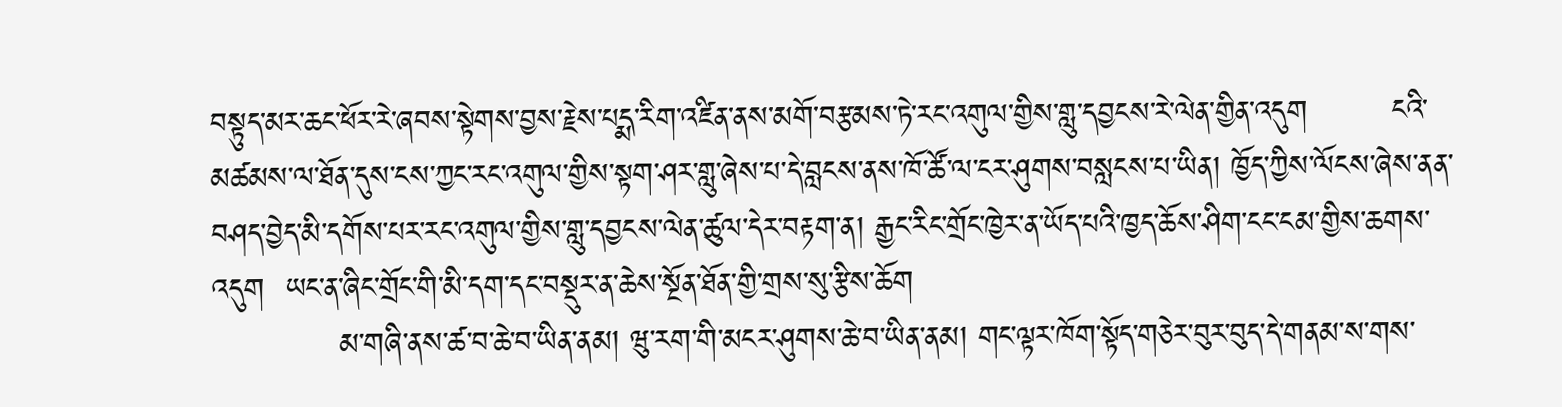བསྟུད་མར་ཆང་ཕོར་རེ་ཞབས་སྟེགས་བྱས་རྗེས་པདྨ་རིག་འཛིན་ནས་མགོ་བརྩམས་ཏེ་རང་འགུལ་གྱིས་གླུ་དབྱངས་རེ་ལེན་གྱིན་འདུག        ངའི་མཚམས་ལ་ཐོན་དུས་ངས་ཀྱང་རང་འགུལ་གྱིས་སྟག་ཤར་གླུ་ཞེས་པ་དེ་བླངས་ནས་ཁོ་ཚོ་ལ་ངར་ཤུགས་བསླངས་པ་ཡིན། ཁྱོད་ཀྱིས་ལོངས་ཞེས་ནན་བཤད་བྱེད་མི་དགོས་པར་རང་འགུལ་གྱིས་གླུ་དབྱངས་ལེན་ཚུལ་དེར་བརྟག་ན། རྒྱང་རིང་གྲོང་ཁྱེར་ན་ཡོད་པའི་ཁྱད་ཆོས་ཤིག་ངང་ངམ་གྱིས་ཆགས་འདུག  ཡང་ན་ཞིང་གྲོང་གི་མི་དག་དང་བསྡུར་ན་ཆེས་སྔོན་ཐོན་གྱི་གྲས་སུ་རྩིས་ཆོག
            མ་གཞི་ནས་ཚ་བ་ཆེ་བ་ཡིན་ནམ། ཝུ་རག་གི་མངར་ཤུགས་ཆེ་བ་ཡིན་ནམ། གང་ལྟར་ཁོག་སྟོད་གཅེར་བུར་བུད་དེ་གནམ་ས་གས་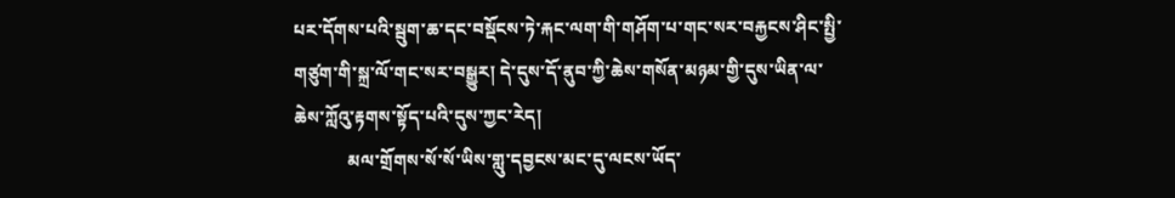པར་དོགས་པའི་སྦུག་ཆ་དང་བསྡོངས་ཏེ་རྐང་ལག་གི་གཤོག་པ་གང་སར་བརྐྱངས་ཤིང་སྤྱི་གཙུག་གི་སྐྲ་ལོ་གང་སར་བསྒྱུར། དེ་དུས་དོ་ནུབ་ཀྱི་ཆེས་གསོན་མཉམ་གྱི་དུས་ཡིན་ལ་ཆེས་ཀློའུ་རྟགས་སྟོད་པའི་དུས་ཀྱང་རེད།
            མལ་གྲོགས་སོ་སོ་ཡིས་གླུ་དབྱངས་མང་དུ་ལངས་ཡོད་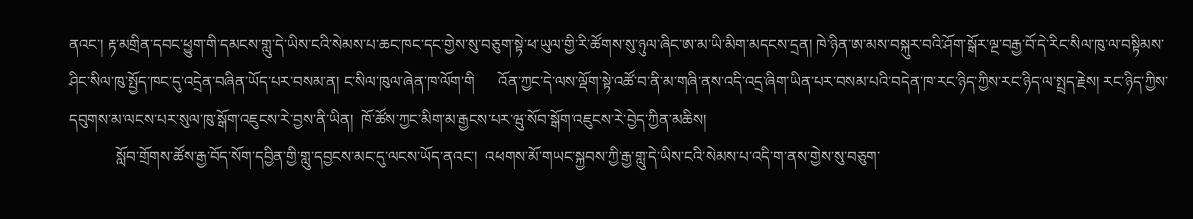ནའང་། རྟ་མགྲིན་དབང་ཕྱུག་གི་དམངས་གླུ་དེ་ཡིས་ངའི་སེམས་པ་ཆང་ཁང་དང་གྱེས་སུ་བཅུག་སྟེ་ཕ་ཡུལ་གྱི་རི་ཚོགས་སུ་ཉུལ་ཞིང་ཨ་མ་ཡི་མིག་མདངས་དྲན། ཁེ་ཉིན་ཨ་མས་བསྐུར་བའི་ཤོག་སྒོར་ལྔ་བརྒྱ་བོ་དེ་རིང་སིལ་ཁུ་ལ་བསྟིམས་ཤིང་སིལ་ཁུ་སྤྱོད་ཁང་དུ་འདྲེན་བཞིན་ཡོད་པར་བསམ་ན། ང་སིལ་ཁུལ་ཞེན་ཁ་ལོག་གི      འོན་ཀྱང་དེ་ལས་ལྡོག་སྟེ་འཚོ་བ་ནི་མ་གཞི་ནས་འདི་འདྲ་ཞིག་ཡིན་པར་བསམ་པའི་བདེན་ཁ་རང་ཉིད་ཀྱིས་རང་ཉིད་ལ་སྤྲད་རྗེས། རང་ཉིད་ཀྱིས་དབུགས་མ་ལངས་པར་སུལ་ཁུ་སྒོག་འཇུངས་རེ་བྱས་ནི་ཡིན།  ཁོ་ཚོས་ཀྱང་མིག་མ་རྒྱངས་པར་ཝུ་སོབ་སྒོག་འཇུངས་རེ་བྱེད་ཀྱིན་མཆིས།
            སློབ་གྲོགས་ཚོས་རྒྱ་བོད་སོག་དབྱིན་གྱི་གླུ་དབྱངས་མང་དུ་ལངས་ཡོད་ནའང་།  འཕགས་མོ་གཡང་སྐྱབས་ཀྱི་རྒྱ་གླུ་དེ་ཡིས་ངའི་སེམས་པ་འདི་ག་ནས་གྱེས་སུ་བཅུག་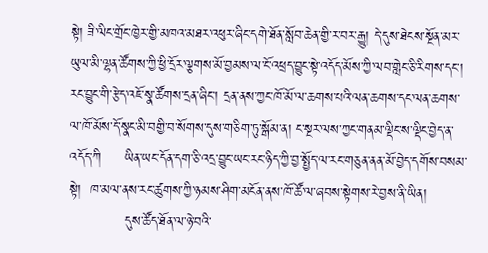སྟེ། ཟི་ལིང་གྲོང་ཁྱེར་གྱི་མཁའ་མཐར་འཕུར་ཞིང་དགེ་ཐོན་སློབ་ཆེན་གྱི་ར་བར་རྒྱུ། དེ་དུས་ཐེངས་སྔོན་མར་ཡུལ་མི་ལྷན་ཚོགས་ཀྱི་ཕྱི་དྲོར་ལྕགས་མོ་བྱམས་ལ་ངོ་འཕྲད་བྱུང་སྟེ་འདོད་མོས་ཀྱི་ལབ་གླེང་ཅི་རིགས་དང་། རང་བྱུང་གི་རྩེད་འཇོ་སྣ་ཚོགས་དྲན་ཞིང་། དྲན་ནས་ཀྱང་ཁོ་མོ་ལ་ཆགས་པའི་ལན་ཆགས་དང་ལན་ཆགས་ལ་ཁོ་མོས་དོ་སྣང་མི་བགྱི་བ་སོགས་དུས་གཅིག་ཏུ་སྒོམ་ན། ང་སྔར་ལས་ཀྱང་གནམ་ལྡིང་ས་ལྡིང་བྱེད་ན་འདོད་ཀི     ཡིན་ཡང་དོན་དག་ཅི་འདྲ་བྱུང་ཡང་རང་ཉིད་ཀྱི་བྱ་སྤྱོད་ལ་རང་གཅུན་ནན་མོ་བྱེད་དགོས་བསམ་སྟེ།  ཁ་མལ་ནས་རང་ཚུགས་ཀྱི་ཉམས་ཤིག་མངོན་ནས་ཁོ་ཚོ་ལ་ཞབས་སྟེགས་རེ་བྱས་ནི་ཡིན།
            དུས་ཚོད་ཐོན་ལ་ཉེ་བའི་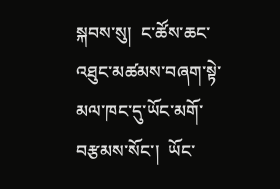སྐབས་སུ།  ང་ཚོས་ཆང་འཐུང་མཚམས་བཞག་སྟེ་མལ་ཁང་དུ་ཡོང་མགོ་བརྩམས་སོང་།  ཡོང་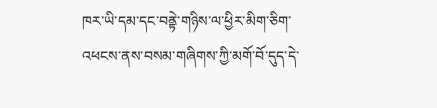ཁར་ཡི་དམ་དང་བནྟེ་གཉིས་ལ་ཕྱིར་མིག་ཅིག་འཕངས་ནས་བསམ་གཞིགས་ཀྱི་མགོ་བོ་དུད་དེ་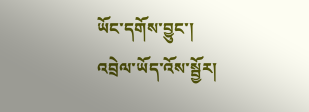ཡོང་དགོས་བྱུང་།
འབྲེལ་ཡོད་འོས་སྦྱོར།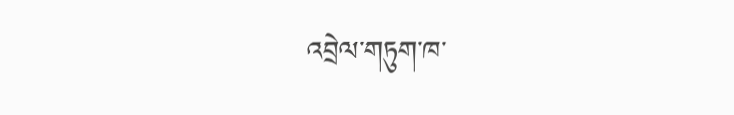འབྲེལ་གཏུག་ཁ་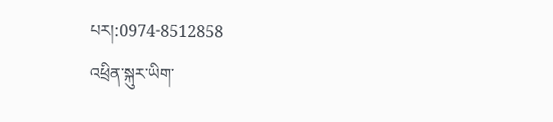པར།:0974-8512858
འཕྲིན་སྐུར་ཡིག་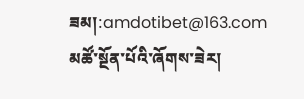ཟམ།:amdotibet@163.com
མཚོ་སྔོན་པོའི་ཞོགས་ཟེར།